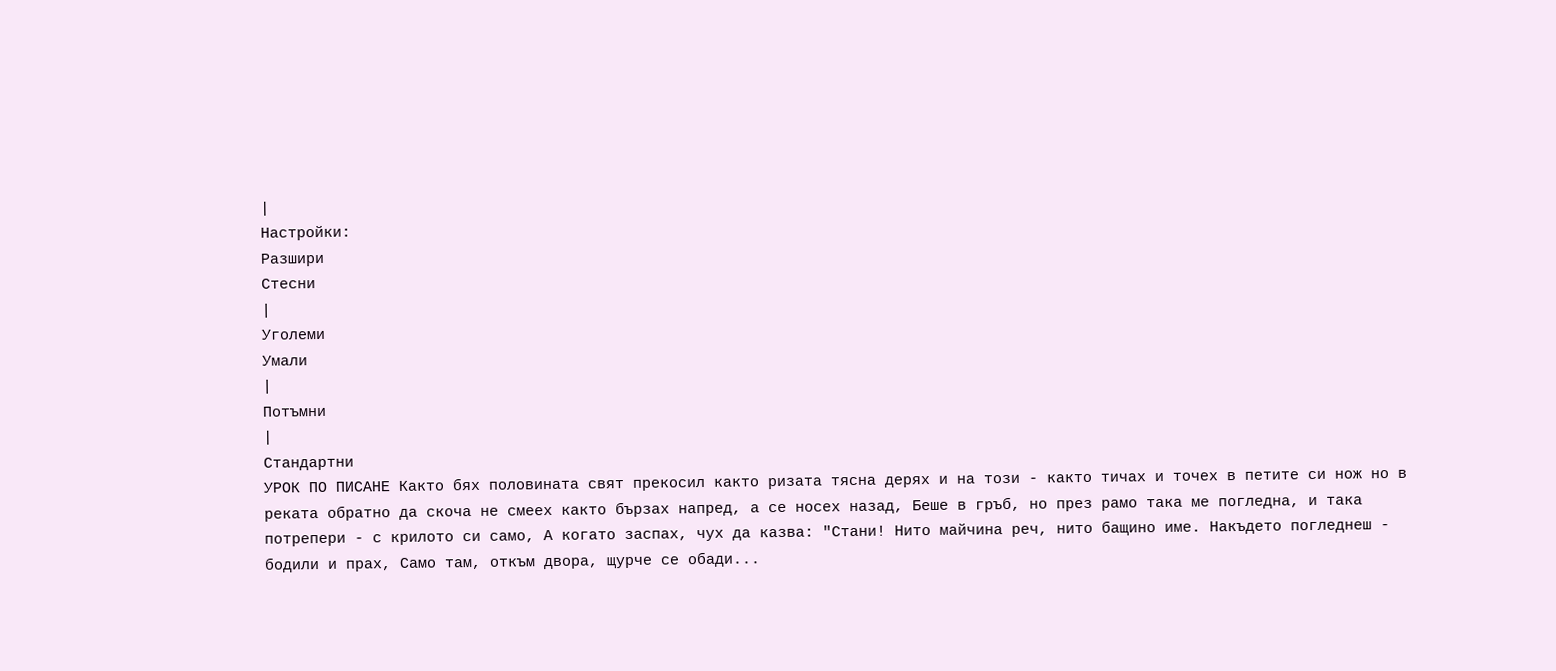|
Настройки:
Разшири
Стесни
|
Уголеми
Умали
|
Потъмни
|
Стандартни
УРОК ПО ПИСАНЕ Както бях половината свят прекосил както ризата тясна дерях и на този - както тичах и точех в петите си нож но в реката обратно да скоча не смеех както бързах напред, а се носех назад, Беше в гръб, но през рамо така ме погледна, и така потрепери - с крилото си само, А когато заспах, чух да казва: "Стани! Нито майчина реч, нито бащино име. Накъдето погледнеш - бодили и прах, Само там, откъм двора, щурче се обади...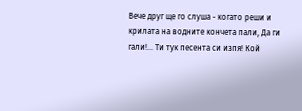Вече друг ще го слуша - когато реши и крилата на водните кончета пали, Да ги гали!... Ти тук песента си изпя! Кой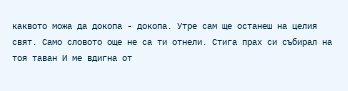каквото можа да докопа - докопа. Утре сам ще останеш на целия свят. Само словото още не са ти отнели. Стига прах си събирал на тоя таван И ме вдигна от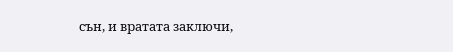сън, и вратата заключи,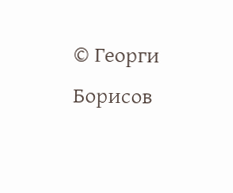© Георги Борисов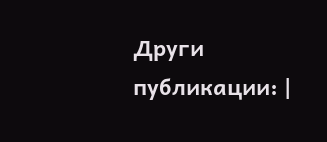Други публикации: |